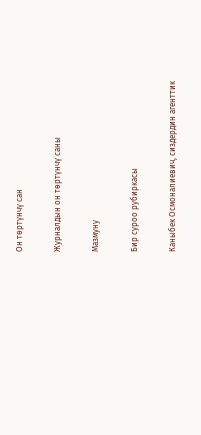Он төртүнчү сан

Журналдын он төртүнчү саны

Мазмуну

Бир суроо рубиркасы

Каныбек Осмоналиевич, сиздердин агенттик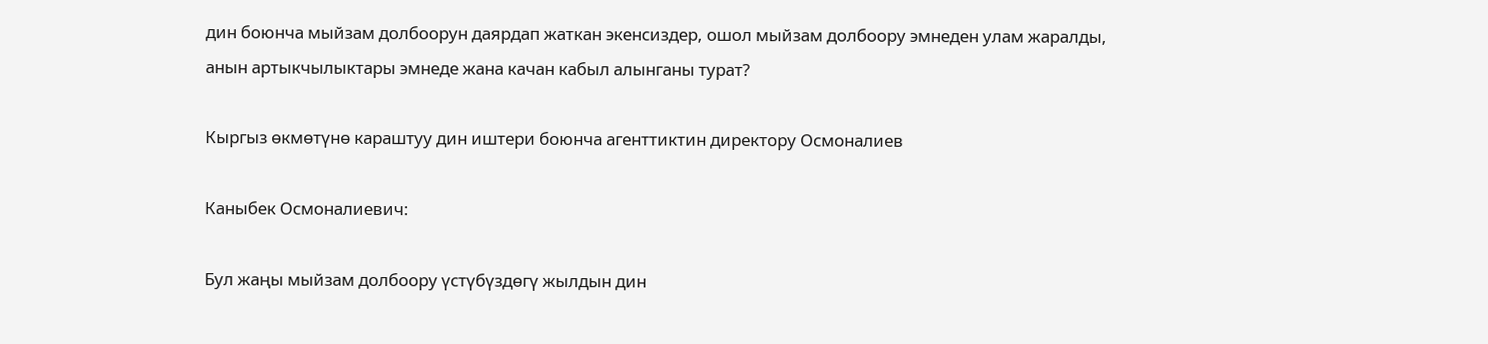дин боюнча мыйзам долбоорун даярдап жаткан экенсиздер, ошол мыйзам долбоору эмнеден улам жаралды, анын артыкчылыктары эмнеде жана качан кабыл алынганы турат?

Кыргыз өкмөтүнө караштуу дин иштери боюнча агенттиктин директору Осмоналиев

Каныбек Осмоналиевич:

Бул жаңы мыйзам долбоору үстүбүздөгү жылдын дин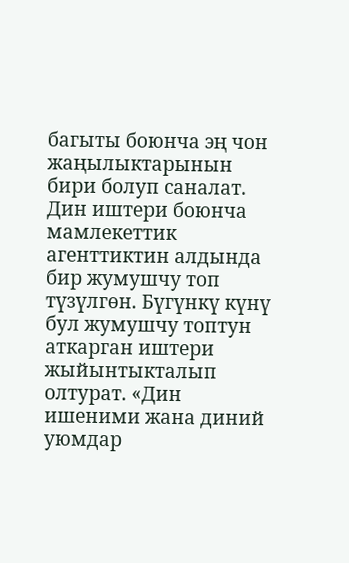багыты боюнча эң чон жаңылыктарынын бири болуп саналат. Дин иштери боюнча мамлекеттик агенттиктин алдында бир жумушчу топ түзүлгөн. Бүгүнкү күнү бул жумушчу топтун аткарган иштери жыйынтыкталып олтурат. «Дин ишеними жана диний уюмдар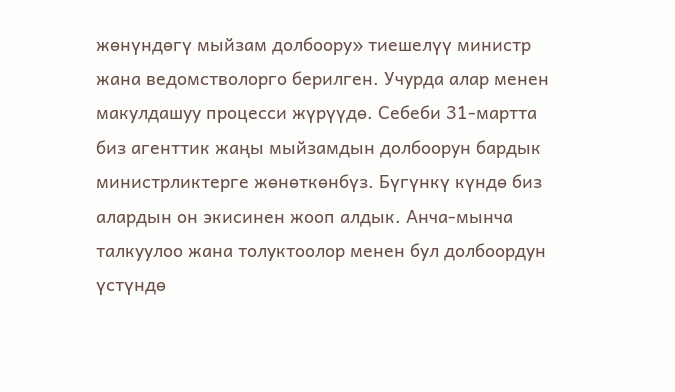жөнүндөгү мыйзам долбоору» тиешелүү министр жана ведомстволорго берилген. Учурда алар менен макулдашуу процесси жүрүүдө. Себеби 31-мартта биз агенттик жаңы мыйзамдын долбоорун бардык министрликтерге жөнөткөнбүз. Бүгүнкү күндө биз алардын он экисинен жооп алдык. Анча-мынча талкуулоо жана толуктоолор менен бул долбоордун үстүндө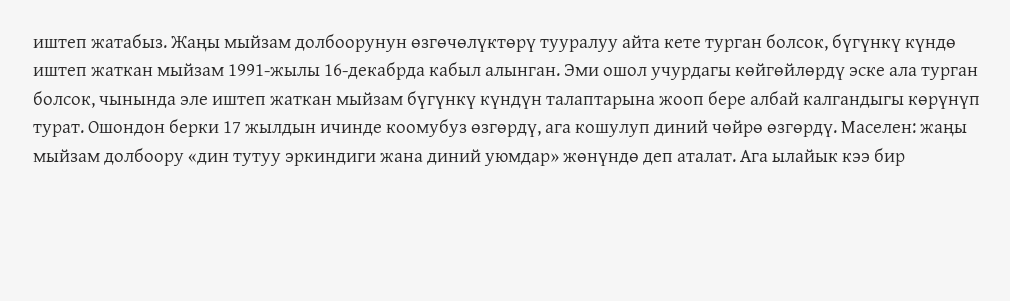иштеп жатабыз. Жаңы мыйзам долбоорунун өзгөчөлүктөрү тууралуу айта кете турган болсок, бүгүнкү күндө иштеп жаткан мыйзам 1991-жылы 16-декабрда кабыл алынган. Эми ошол учурдагы көйгөйлөрдү эске ала турган болсок, чынында эле иштеп жаткан мыйзам бүгүнкү күндүн талаптарына жооп бере албай калгандыгы көрүнүп турат. Ошондон берки 17 жылдын ичинде коомубуз өзгөрдү, ага кошулуп диний чөйрө өзгөрдү. Маселен: жаңы мыйзам долбоору «дин тутуу эркиндиги жана диний уюмдар» жөнүндө деп аталат. Ага ылайык кээ бир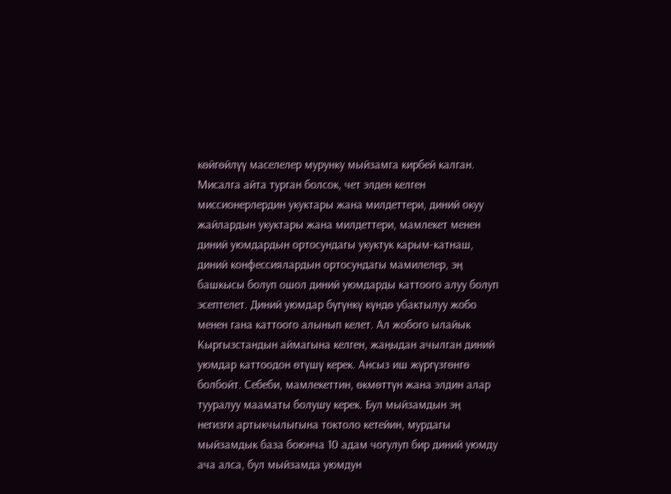көйгөйлүү маселелер мурунку мыйзамга кирбей калган. Мисалга айта турган болсок, чет элден келген миссионерлердин укуктары жана милдеттери, диний окуу жайлардын укуктары жана милдеттери, мамлекет менен диний уюмдардын ортосундагы укуктук карым-катнаш, диний конфессиялардын ортосундагы мамилелер, эң башкысы болуп ошол диний уюмдарды каттоого алуу болуп эсептелет. Диний уюмдар бүгүнкү күндө убактылуу жобо менен гана каттоого алынып келет. Ал жобого ылайык Кыргызстандын аймагына келген, жаңыдан ачылган диний уюмдар каттоодон өтүшү керек. Ансыз иш жүргүзгөнгө болбойт. Себеби, мамлекеттин, өкмөттүн жана элдин алар тууралуу мааматы болушу керек. Бул мыйзамдын эң негизги артыкчылыгына токтоло кетейин, мурдагы мыйзамдык база боюнча 10 адам чогулуп бир диний уюмду ача алса, бул мыйзамда уюмдун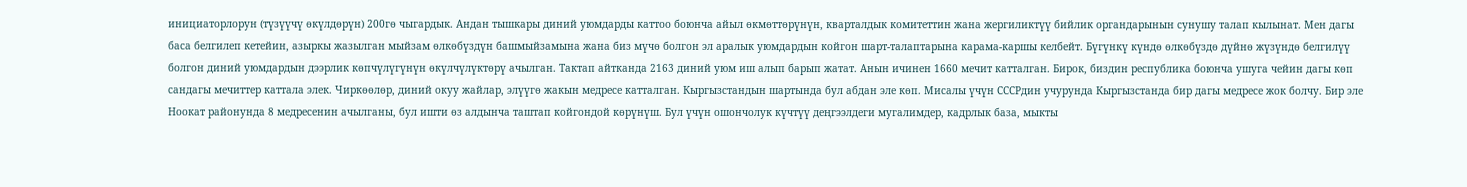инициаторлорун (түзүүчү өкүлдөрүн) 200гө чыгардык. Андан тышкары диний уюмдарды каттоо боюнча айыл өкмөттөрүнүн, кварталдык комитеттин жана жергиликтүү бийлик органдарынын сунушу талап кылынат. Мен дагы баса белгилеп кетейин, азыркы жазылган мыйзам өлкөбүздүн башмыйзамына жана биз мүчө болгон эл аралык уюмдардын койгон шарт-талаптарына карама-каршы келбейт. Бүгүнкү күндө өлкөбүздө дүйнө жүзүндө белгилүү болгон диний уюмдардын дээрлик көпчүлүгүнүн өкүлчүлүктөрү ачылган. Тактап айтканда 2163 диний уюм иш алып барып жатат. Анын ичинен 1660 мечит катталган. Бирок, биздин республика боюнча ушуга чейин дагы көп сандагы мечиттер каттала элек. Чиркөөлөр, диний окуу жайлар, элүүгө жакын медресе катталган. Кыргызстандын шартында бул абдан эле көп. Мисалы үчүн СССРдин учурунда Кыргызстанда бир дагы медресе жок болчу. Бир эле Ноокат районунда 8 медресенин ачылганы, бул ишти өз алдынча таштап койгондой көрүнүш. Бул үчүн ошончолук күчтүү деңгээлдеги мугалимдер, кадрлык база, мыкты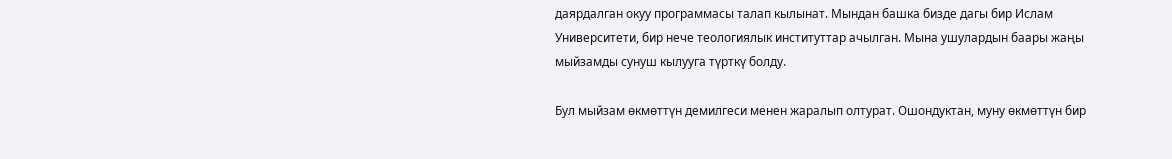даярдалган окуу программасы талап кылынат. Мындан башка бизде дагы бир Ислам Университети, бир нече теологиялык институттар ачылган. Мына ушулардын баары жаңы мыйзамды сунуш кылууга түрткү болду.

Бул мыйзам өкмөттүн демилгеси менен жаралып олтурат. Ошондуктан, муну өкмөттүн бир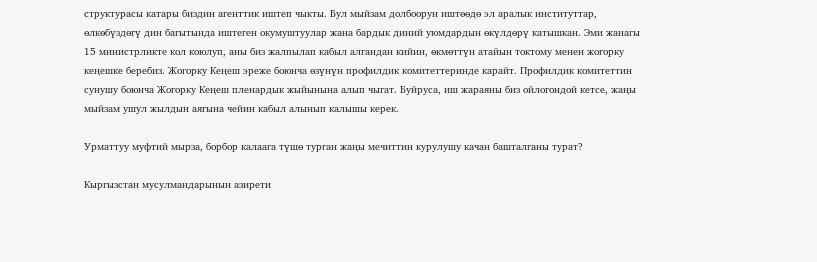структурасы катары биздин агенттик иштеп чыкты. Бул мыйзам долбоорун иштөөдө эл аралык институттар, өлкөбүздөгү дин багытында иштеген окумуштуулар жана бардык диний уюмдардын өкүлдөрү катышкан. Эми жанагы 15 министрликте кол коюлуп, аны биз жалпылап кабыл алгандан кийин, өкмөттүн атайын токтому менен жогорку кеңешке беребиз. Жогорку Кеңеш эреже боюнча өзүнүн профилдик комитеттеринде карайт. Профилдик комитеттин сунушу боюнча Жогорку Кеңеш пленардык жыйынына алып чыгат. Буйруса, иш жараяны биз ойлогондой кетсе, жаңы мыйзам ушул жылдын аягына чейин кабыл алынып калышы керек.

Урматтуу муфтий мырза, борбор калаага түшө турган жаңы мечиттин курулушу качан башталганы турат?

Кыргызстан мусулмандарынын азирети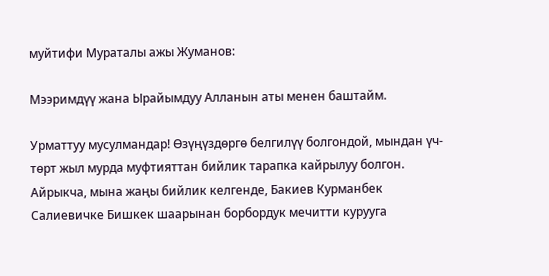муйтифи Мураталы ажы Жуманов:

Мээримдүү жана Ырайымдуу Алланын аты менен баштайм.

Урматтуу мусулмандар! Өзүңүздөргө белгилүү болгондой, мындан үч-төрт жыл мурда муфтияттан бийлик тарапка кайрылуу болгон. Айрыкча, мына жаңы бийлик келгенде, Бакиев Курманбек Салиевичке Бишкек шаарынан борбордук мечитти курууга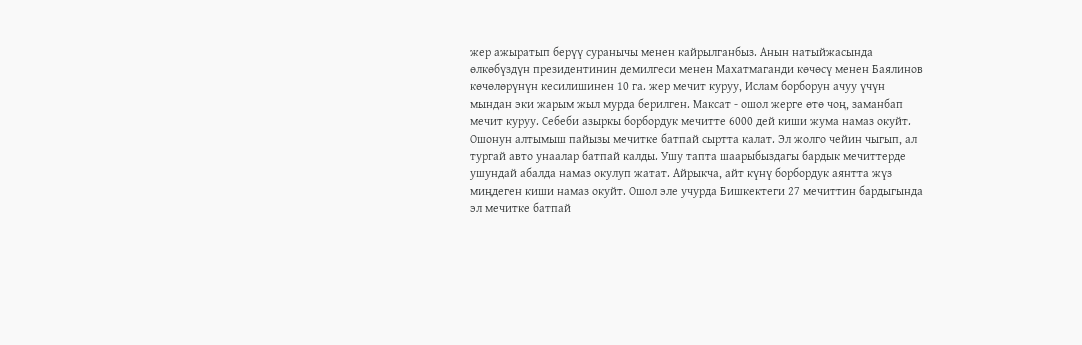жер ажыратып берүү суранычы менен кайрылганбыз. Анын натыйжасында өлкөбүздүн президентинин демилгеси менен Махатмаганди көчөсү менен Баялинов көчөлөрүнүн кесилишинен 10 га. жер мечит куруу, Ислам борборун ачуу үчүн мындан эки жарым жыл мурда берилген. Максат - ошол жерге өтө чоң, заманбап мечит куруу. Себеби азыркы борбордук мечитте 6000 дей киши жума намаз окуйт. Ошонун алтымыш пайызы мечитке батпай сыртта калат. Эл жолго чейин чыгып, ал тургай авто унаалар батпай калды. Ушу тапта шаарыбыздагы бардык мечиттерде ушундай абалда намаз окулуп жатат. Айрыкча, айт күнү борбордук аянтта жүз миңдеген киши намаз окуйт. Ошол эле учурда Бишкектеги 27 мечиттин бардыгында эл мечитке батпай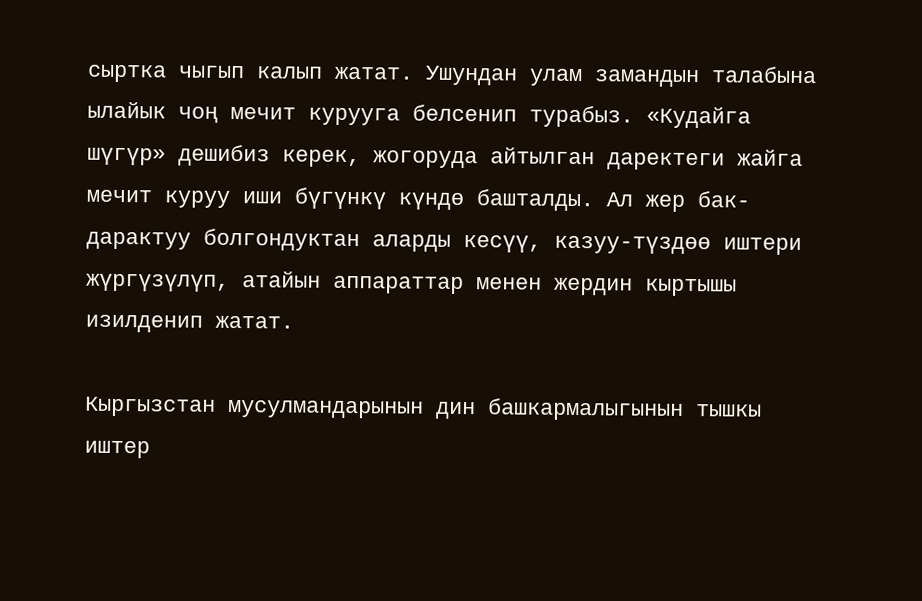сыртка чыгып калып жатат. Ушундан улам замандын талабына ылайык чоң мечит курууга белсенип турабыз. «Кудайга шүгүр» дешибиз керек, жогоруда айтылган даректеги жайга мечит куруу иши бүгүнкү күндө башталды. Ал жер бак-дарактуу болгондуктан аларды кесүү, казуу-түздөө иштери жүргүзүлүп, атайын аппараттар менен жердин кыртышы изилденип жатат.

Кыргызстан мусулмандарынын дин башкармалыгынын тышкы иштер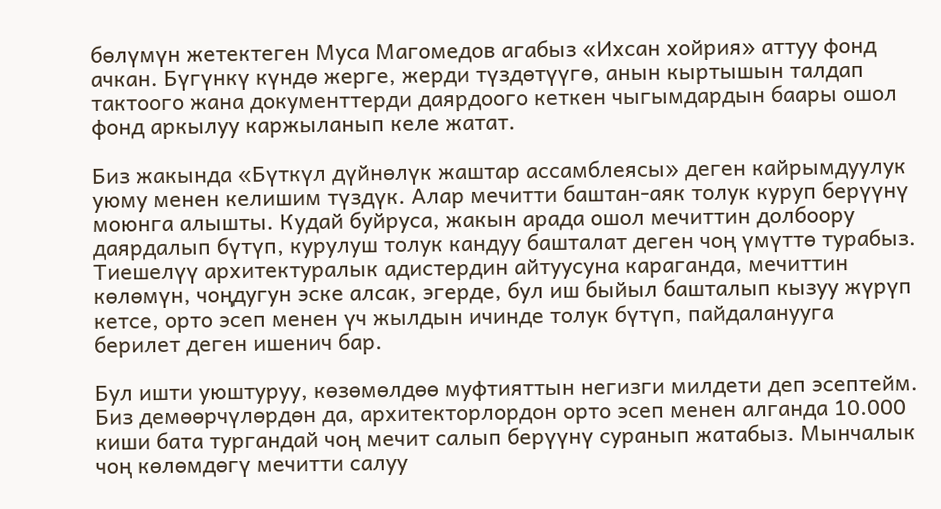бөлүмүн жетектеген Муса Магомедов агабыз «Ихсан хойрия» аттуу фонд ачкан. Бүгүнкү күндө жерге, жерди түздөтүүгө, анын кыртышын талдап тактоого жана документтерди даярдоого кеткен чыгымдардын баары ошол фонд аркылуу каржыланып келе жатат.

Биз жакында «Бүткүл дүйнөлүк жаштар ассамблеясы» деген кайрымдуулук уюму менен келишим түздүк. Алар мечитти баштан-аяк толук куруп берүүнү моюнга алышты. Кудай буйруса, жакын арада ошол мечиттин долбоору даярдалып бүтүп, курулуш толук кандуу башталат деген чоң үмүттө турабыз. Тиешелүү архитектуралык адистердин айтуусуна караганда, мечиттин көлөмүн, чоңдугун эске алсак, эгерде, бул иш быйыл башталып кызуу жүрүп кетсе, орто эсеп менен үч жылдын ичинде толук бүтүп, пайдаланууга берилет деген ишенич бар.

Бул ишти уюштуруу, көзөмөлдөө муфтияттын негизги милдети деп эсептейм. Биз демөөрчүлөрдөн да, архитекторлордон орто эсеп менен алганда 10.000 киши бата тургандай чоң мечит салып берүүнү суранып жатабыз. Мынчалык чоң көлөмдөгү мечитти салуу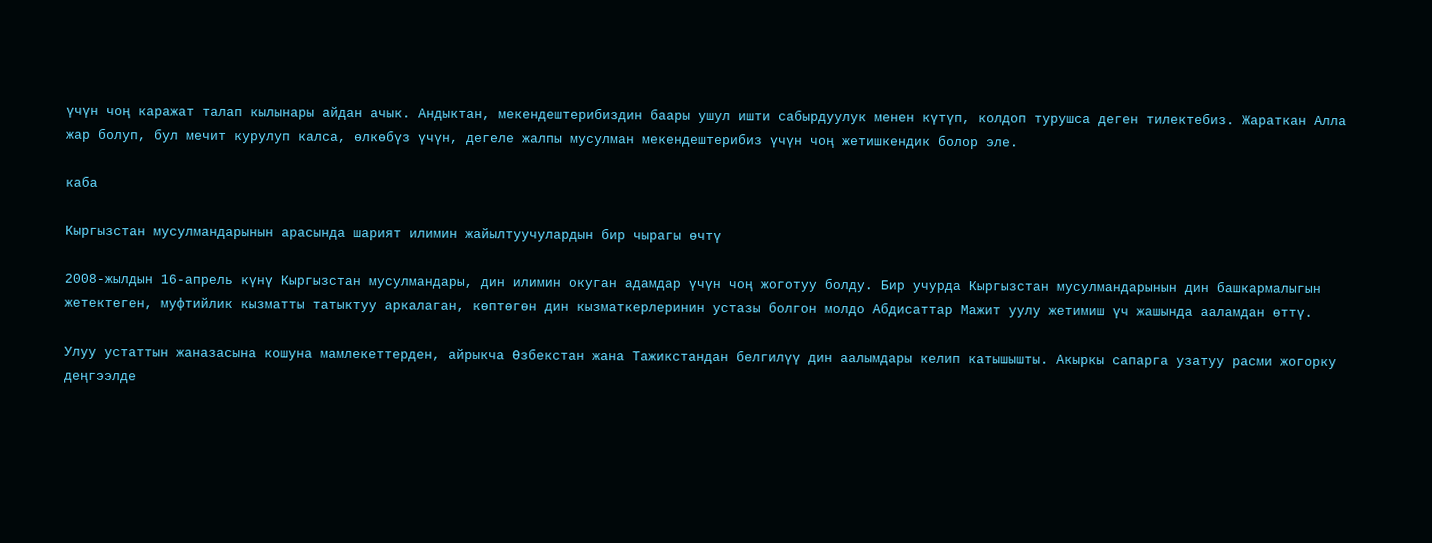үчүн чоң каражат талап кылынары айдан ачык. Андыктан, мекендештерибиздин баары ушул ишти сабырдуулук менен күтүп, колдоп турушса деген тилектебиз. Жараткан Алла жар болуп, бул мечит курулуп калса, өлкөбүз үчүн, дегеле жалпы мусулман мекендештерибиз үчүн чоң жетишкендик болор эле.

каба

Кыргызстан мусулмандарынын арасында шарият илимин жайылтуучулардын бир чырагы өчтү

2008-жылдын 16-апрель күнү Кыргызстан мусулмандары, дин илимин окуган адамдар үчүн чоң жоготуу болду. Бир учурда Кыргызстан мусулмандарынын дин башкармалыгын жетектеген, муфтийлик кызматты татыктуу аркалаган, көптөгөн дин кызматкерлеринин устазы болгон молдо Абдисаттар Мажит уулу жетимиш үч жашында ааламдан өттү.

Улуу устаттын жаназасына кошуна мамлекеттерден, айрыкча Өзбекстан жана Тажикстандан белгилүү дин аалымдары келип катышышты. Акыркы сапарга узатуу расми жогорку деңгээлде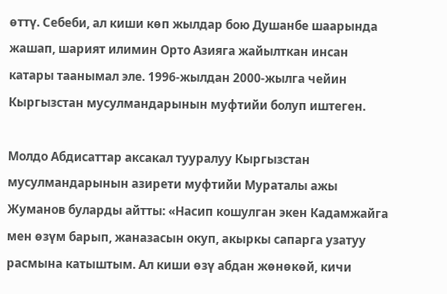өттү. Себеби, ал киши көп жылдар бою Душанбе шаарында жашап, шарият илимин Орто Азияга жайылткан инсан катары таанымал эле. 1996-жылдан 2000-жылга чейин Кыргызстан мусулмандарынын муфтийи болуп иштеген.

Молдо Абдисаттар аксакал тууралуу Кыргызстан мусулмандарынын азирети муфтийи Мураталы ажы Жуманов буларды айтты: «Насип кошулган экен Кадамжайга мен өзүм барып, жаназасын окуп, акыркы сапарга узатуу расмына катыштым. Ал киши өзү абдан жөнөкөй, кичи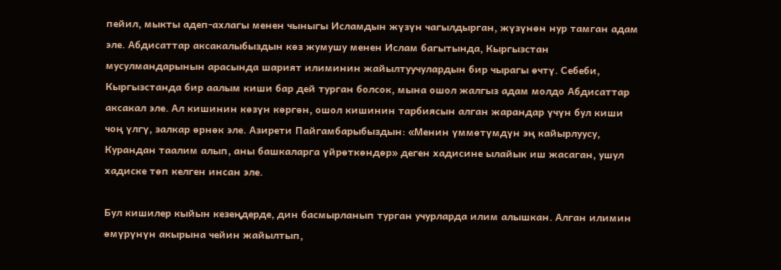пейил, мыкты адеп-ахлагы менен чыныгы Исламдын жүзүн чагылдырган, жүзүнөн нур тамган адам эле. Абдисаттар аксакалыбыздын көз жумушу менен Ислам багытында, Кыргызстан мусулмандарынын арасында шарият илиминин жайылтуучулардын бир чырагы өчтү. Себеби, Кыргызстанда бир аалым киши бар дей турган болсок, мына ошол жалгыз адам молдо Абдисаттар аксакал эле. Ал кишинин көзүн көргөн, ошол кишинин тарбиясын алган жарандар үчүн бул киши чоң үлгү, залкар өрнөк эле. Азирети Пайгамбарыбыздын: «Менин үммөтүмдүн эң кайырлуусу, Курандан таалим алып, аны башкаларга үйрөткөндөр» деген хадисине ылайык иш жасаган, ушул хадиске төп келген инсан эле.

Бул кишилер кыйын кезеңдерде, дин басмырланып турган учурларда илим алышкан. Алган илимин өмүрүнүн акырына чейин жайылтып,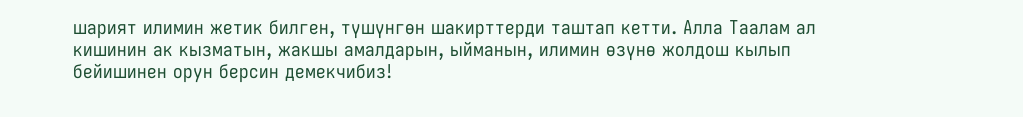шарият илимин жетик билген, түшүнгөн шакирттерди таштап кетти. Алла Таалам ал кишинин ак кызматын, жакшы амалдарын, ыйманын, илимин өзүнө жолдош кылып бейишинен орун берсин демекчибиз!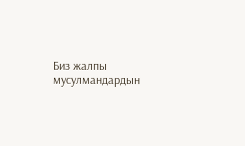Биз жалпы мусулмандардын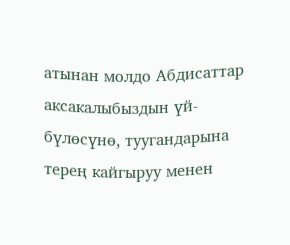атынан молдо Абдисаттар аксакалыбыздын үй-бүлөсүнө, туугандарына терең кайгыруу менен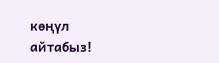көңүл айтабыз!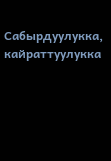Сабырдуулукка, кайраттуулукка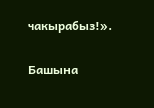чакырабыз!».

Башына